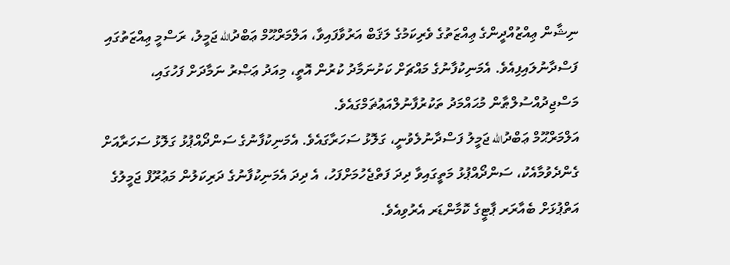ނިޝާން ޢިއްޒުއްދީންގެ ޢިއްޒަތުގެ ވެރިކަމުގެ ލަޤަބް އަރުވާފައިވާ، އަލްމަރްޙޫމް ޢަބްދުالله ޖަމީލު، ރަސްމީ ޢިއްޒަތުގައި ފަސްދާނުލައިފިއެވެ. އެމަނިކުފާނުގެ މައްޗަށް ކަށުނަމާދު ކުރުން އޮތީ، މިއަދު ޢަޞްރު ނަމާދަށް ފަހުގައި، މަސްޖިދުއްސުލްޠާން މުޙައްމަދު ތަކުރުފާނުލްއަޢުޡަމްގައެވެ.
އަލްމަރްޙޫމް ޢަބްދުالله ޖަމީލު ފަސްދާނުލެވުނީ، ގަލޮޅު ސަހަރާގައެވެ. އެމަނިކުފާނުގެ ސަންދޯއްޕުޅު ގަލޮޅު ސަހަރާއަށް ގެންދެވުމާއެކު، ސަންދޯއްޕުޅު މަތީގައިވާ ދިދަ ފަތްޖެހުމަށްފަހު، އެ ދިދަ އެމަނިކުފާނުގެ ދަރިކަލުން މަޢުރޫފް ޖަމީލުގެ އަތްޕުޅަށް ބެއާރަރ ޕާޓީގެ ކޮމާންޑަރ އެރުވިއެވެ.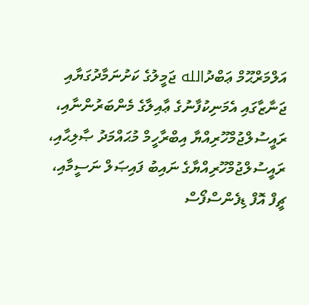އަލްމަރްޙޫމް ޢަބްދުالله ޖަމީލުގެ ކަށުނަމާދުގަޔާއި ޖަނާޒާގައި އެމަނިކުފާނުގެ ޢާއިލާގެ މެންބަރުންނާއި، ރައީސުލްޖުމްހޫރިއްޔާ އިބްރާހީމް މުޙައްމަދު ޞާލިޙާއި، ރައީސުލްޖުމްހޫރިއްޔާގެ ނައިބު ފައިޞަލް ނަސީމާއި، ޗީފް އޮފް ޑިފެންސްފޯސް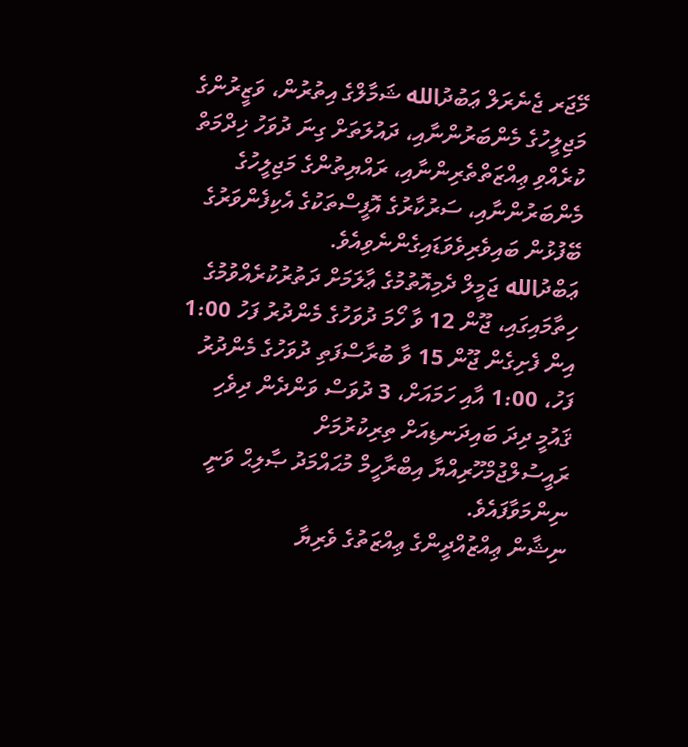މޭޖަރ ޖެނެރަލް ޢަބުދުالله ޝަމާލްގެ އިތުރުން، ވަޒީރުންގެ މަޖިލީހުގެ މެންބަރުންނާއި، ދައުލަތަށް ގިނަ ދުވަހު ޚިދްމަތް ކުރެއްވި ޢިއްޒަތްތެރިންނާއި، ރައްޔިތުންގެ މަޖިލީހުގެ މެންބަރުންނާއި، ސަރުކާރުގެ އޮފީސްތަކުގެ އެކިފެންވަރުގެ ބޭފުޅުން ބައިވެރިވެވަޑައިގެންނެވިއެވެ.
ޢަބްދުالله ޖަމީލް ދެމިއޮތުމުގެ ޢާލަމަށް ދަތުރުކުރެއްވުމުގެ ހިތާމައިގައި، ޖޫން 12 ވާ ހޯމަ ދުވަހުގެ މެންދުރު ފަހު 1:00 އިން ފެށިގެން ޖޫން 15 ވާ ބުރާސްފަތި ދުވަހުގެ މެންދުރު ފަހު، 1:00 އާއި ހަމައަށް، 3 ދުވަސް ވަންދެން ދިވެހި ޤައުމީ ދިދަ ބައިދަނޑިއަށް ތިރިކުރުމަށް ރައީސުލްޖުމްހޫރިއްޔާ އިބްރާހީމް މުޙައްމަދު ޞާލިޙް ވަނީ ނިންމަވާފައެވެ.
ނިޝާން ޢިއްޒުއްދީންގެ ޢިއްޒަތުގެ ވެރިޔާ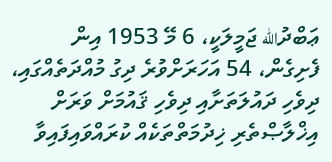ޢަބްދުالله ޖަމީލަކީ، 6 މޭ 1953 އިން ފެށިގެން، 54 އަހަރަށްވުރެ ދިގު މުއްދަތެއްގައި، ދިވެހި ދައުލަތަށާއި ދިވެހި ޤައުމަށް ވަރަށް އިޚްލާޞްތެރި ޚިދުމަތްތަކެއް ކުރައްވައިފައިވާ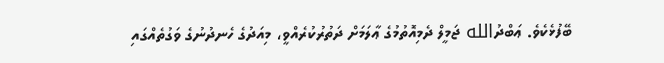ބޭފުޅެކެވެ. ޢަބްދުالله ޖަމީލް ދެމިއޮތުމުގެ ޢާލަމަށް ދަތުރުކުރެއްވީ، މިއަދުގެ ހެނދުނުގެ ވަގުތެއްގައި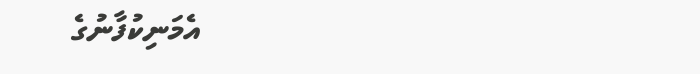އެމަނިކުފާނުގެ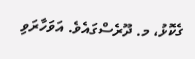ގެކޮޅު، މ. ދޫރެސްގައެވެ. އަވަހާރަވި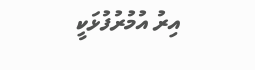އިރު އުމުރުފުޅަކީ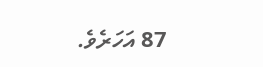87 އަހަރެވެ.